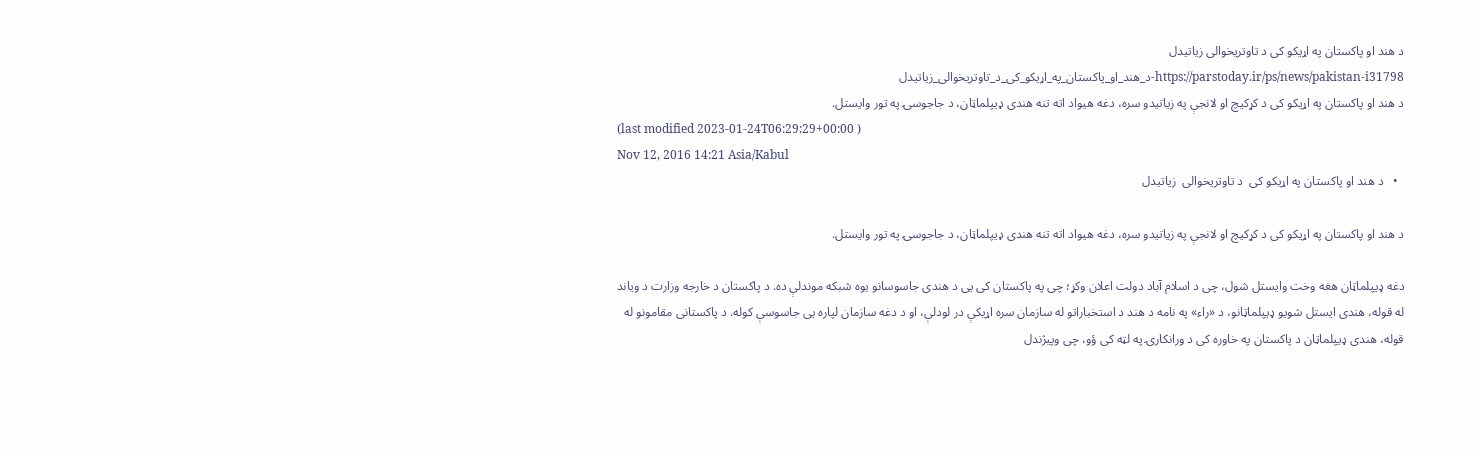د هند او پاکستان په اړیکو کی د تاوتریخوالی زیاتیدل
https://parstoday.ir/ps/news/pakistan-i31798-د_هند_او_پاکستان_په_اړیکو_کی_د_تاوتریخوالی_زیاتیدل
د هند او پاکستان په اړیکو کی د کړکیچ او لانجې په زیاتیدو سره، دغه هیواد اته تنه هندی ډیپلماټان، د جاجوسۍ په تور وایستل.
(last modified 2023-01-24T06:29:29+00:00 )
Nov 12, 2016 14:21 Asia/Kabul
  •   د هند او پاکستان په اړیکو کی  د تاوتریخوالی  زیاتیدل

د هند او پاکستان په اړیکو کی د کړکیچ او لانجې په زیاتیدو سره، دغه هیواد اته تنه هندی ډیپلماټان، د جاجوسۍ په تور وایستل.

دغه ډیپلماټان هغه وخت وایستل شول، چی د اسلام آباد دولت اعلان وکړ؛ چی په پاکستان کی یی د هندی جاسوسانو یوه شبکه موندلې ده. د پاکستان د خارجه وزارت د ویاند له قوله، هندی ایستل شویو ډیپلماټانو، د «راء» په نامه د هند د استخباراتو له سازمان سره اړیکې در لودلې، او د دغه سازمان لپاره یی جاسوسې کوله. د پاکستانی مقامونو له قوله، هندی ډیپلماټان د پاکستان په خاوره کی د ورانکارۍ په لټه کی ؤو، چی وپیژندل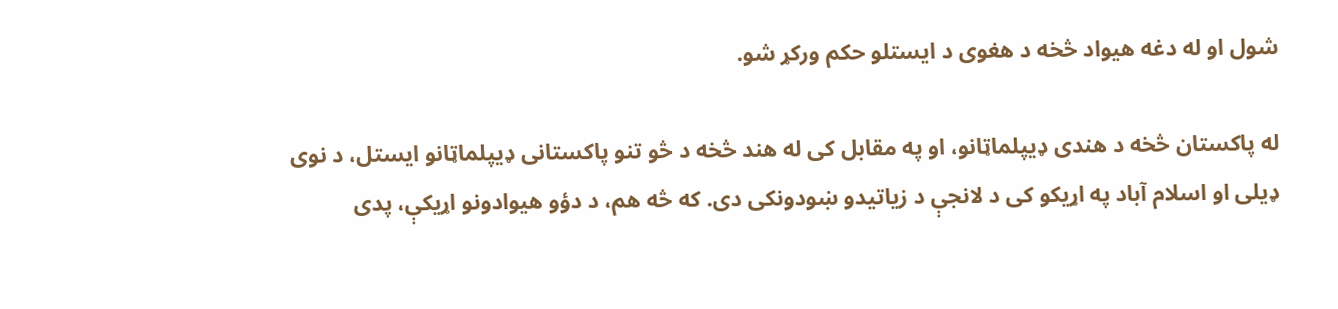شول او له دغه هیواد څخه د هغوی د ایستلو حکم ورکړ شو.

له پاکستان څخه د هندی ډیپلماټانو، او په مقابل کی له هند څخه د څو تنو پاکستانی ډیپلماټانو ایستل، د نوی ډیلی او اسلام آباد په اړیکو کی د لانجې د زیاتیدو ښودونکی دی. که څه هم، د دؤو هیوادونو اړیکې، پدی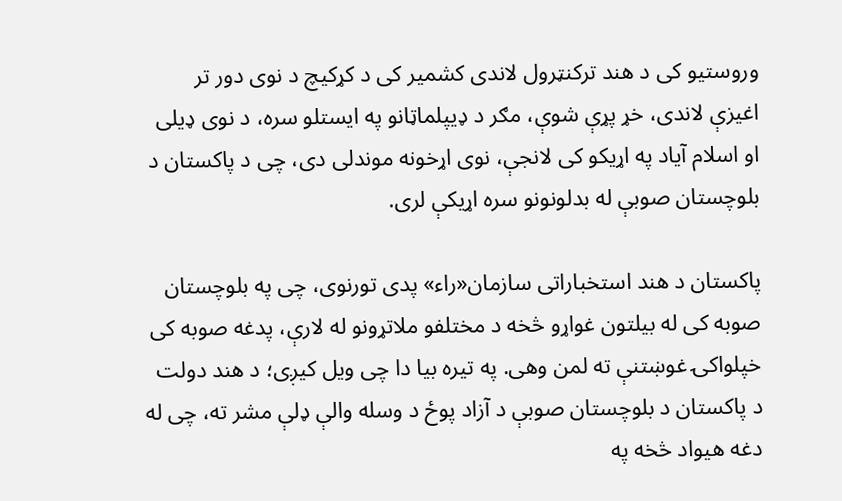وروستیو کی د هند ترکنټرول لاندی کشمیر کی د کړکیچ د نوی دور تر اغیزې لاندی، خړ پړې شوې، مګر د ډیپلماټانو په ایستلو سره، د نوی ډیلی او اسلام آیاد په اړیکو کی لانجې، نوی اړخونه موندلی دی، چی د پاکستان د بلوچستان صوبې له بدلونونو سره اړیکې لری.

پاکستان د هند استخباراتی سازمان«راء» پدی تورنوی، چی په بلوچستان صوبه کی له بیلتون غواړو څخه د مختلفو ملاتړونو له لارې، پدغه صوبه کی خپلواکۍ غوښتنې ته لمن وهی. په تیره بیا دا چی ویل کیږی؛ د هند دولت د پاکستان د بلوچستان صوبې د آزاد پوځ د وسله والې ډلې مشر ته، چی له دغه هیواد څخه په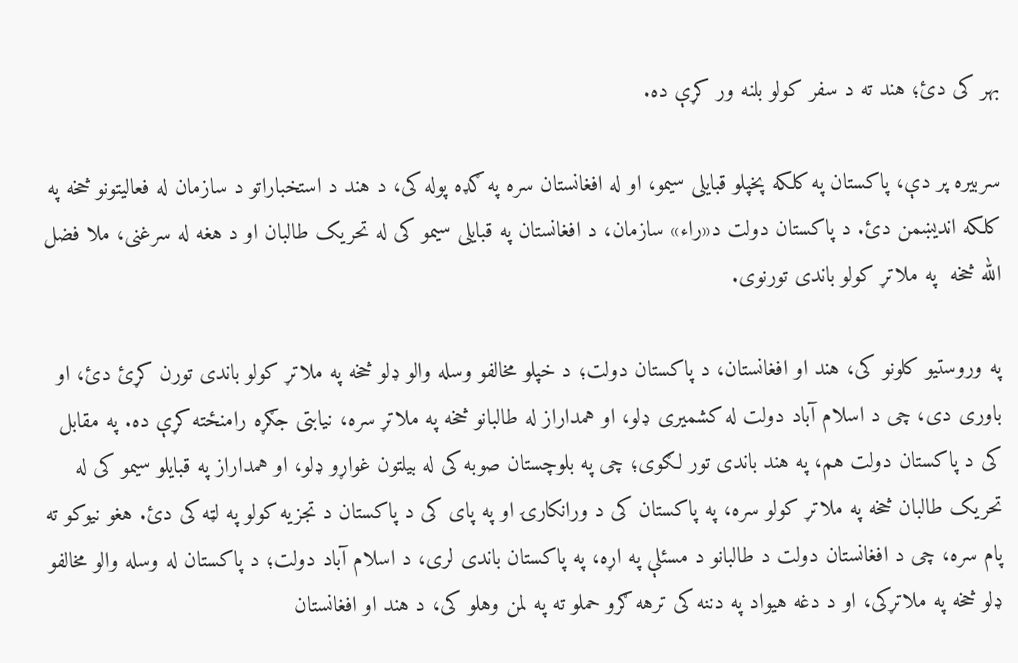بهر کی دئ؛ هند ته د سفر کولو بلنه ور کړې ده.

سربیره پر دې، پاکستان په کلکه پخپلو قبایلی سیمو، او له افغانستان سره په ګډه پوله کی، د هند د استخباراتو د سازمان له فعالیتونو څخه په کلکه اندیښمن دئ. د پاکستان دولت د«راء» سازمان، د افغانستان په قبایلی سیمو کی له تحریک طالبان او د هغه له سرغنی، ملا فضل الله څخه  په ملاتړ کولو باندی تورنوی.

په وروستیو کلونو کی، هند او افغانستان، د پاکستان دولت؛ د خپلو مخالفو وسله والو ډلو څخه په ملاتړ کولو باندی تورن کړئ دئ، او باوری دی، چی د اسلام آباد دولت له کشمیری ډلو، او همداراز له طالبانو څخه په ملاتړ سره، نیابتی جګړه رامنځته کړې ده. په مقابل کی د پاکستان دولت هم، په هند باندی تور لګوی؛ چی په بلوچستان صوبه کی له بیلتون غواړو ډلو، او همداراز په قبایلو سیمو کی له تحریک طالبان څخه په ملاتړ کولو سره، په پاکستان کی د ورانکارۍ او په پای کی د پاکستان د تجزیه کولو په لټه کی دئ. هغو نیوکو ته پام سره، چی د افغانستان دولت د طالبانو د مسئلې په اړه، په پاکستان باندی لری، د اسلام آباد دولت؛ د پاکستان له وسله والو مخالفو ډلو څخه په ملاتړکی، او د دغه هیواد په دننه کی ترهه ګرو حملو ته په لمن وهلو کی، د هند او افغانستان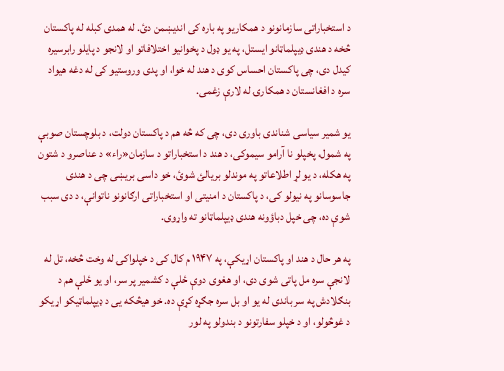د استخباراتی سازمانونو د همکاریو په باره کی اندیښمن دئ. له همدی کبله له پاکستان څخه د هندی ډیپلماټانو ایستل، په یو ډول د پخوانیو اختلافاتو او لانجو د پایلو رابرسیره کیدل دی، چی پاکستان احساس کوی د هند له خوا، او پدی وروستیو کی له دغه هیواد سره د افغانستان د همکارۍ له لارې زغمی.

یو شمیر سیاسی شناندی باوری دی، چی که څه هم د پاکستان دولت، د بلوچستان صوبې په شمول، پخپلو نا آرامو سیموکی، د هند د استخباراتو د سازمان«راء» د عناصرو د شتون په هکله، د یو لړ اطلاعاتو په موندلو بریالئ شوئ، خو داسی بریښی چی د هندی جاسوسانو په نیولو کی، د پاکستان د امنیتی او استخباراتی ارګانونو ناتوانې، د دی سبب شوې ده، چی خپل دباؤونه هندی ډیپلماټانو ته واړوی.

په هر حال د هند او پاکستان اړیکې، په ۱۹۴۷ م کال کی د خپلواکۍ له وخت څخه، تل له لانجې سره مل پاتی شوی دی، او هغوی دوې ځلې د کشمیر پر سر، او یو ځلې هم د بنګلادش په سر باندی له یو او بل سره جګړه کړې ده. خو هیڅکه یی د ډیپلماټیکو اړیکو د غوڅولو، او د خپلو سفارتونو د بندولو په لور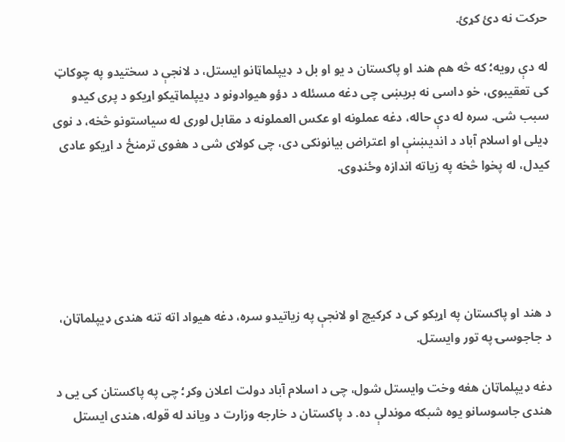حرکت نه دئ کړئ.

له دې رویه؛ که څه هم هند او پاکستان د یو او بل د ډیپلماټانو ایستل، د لانجې د سختیدو په چوکاټ کی تعقیبوی، خو داسی نه بریښی چی دغه مسئله د دؤو هیوادونو د ډیپلماټیکو اړیکو د پری کیدو سبب شی. سره له دې حاله، دغه عملونه او عکس العملونه د مقابل لوری له سیاستونو څخه، د نوی ډیلی او اسلام آباد د اندیښنې او اعتراض بیانونکی دی، چی کولای شی د هغوی ترمنځ د اړیکو عادی کیدل، له پخوا څخه په زیاته اندازه وځنډوی.





د هند او پاکستان په اړیکو کی د کړکیچ او لانجې په زیاتیدو سره، دغه هیواد اته تنه هندی ډیپلماټان، د جاجوسۍ په تور وایستل.

دغه ډیپلماټان هغه وخت وایستل شول، چی د اسلام آباد دولت اعلان وکړ؛ چی په پاکستان کی یی د هندی جاسوسانو یوه شبکه موندلې ده. د پاکستان د خارجه وزارت د ویاند له قوله، هندی ایستل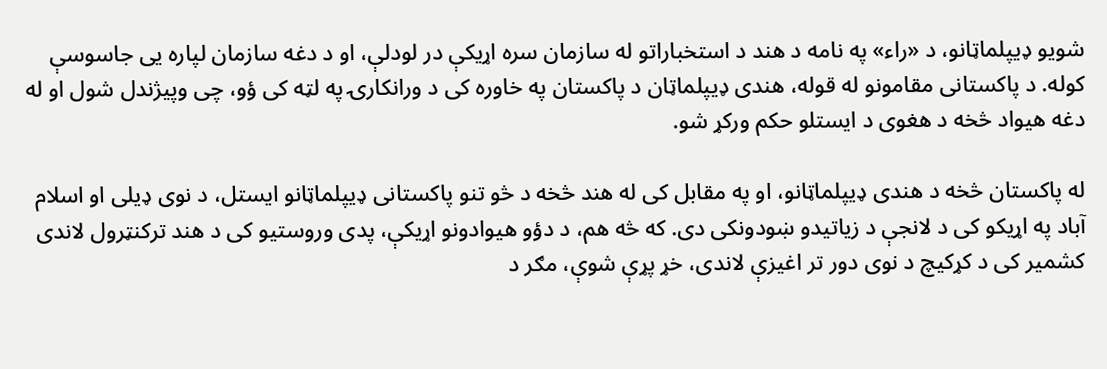شویو ډیپلماټانو، د «راء» په نامه د هند د استخباراتو له سازمان سره اړیکې در لودلې، او د دغه سازمان لپاره یی جاسوسې کوله. د پاکستانی مقامونو له قوله، هندی ډیپلماټان د پاکستان په خاوره کی د ورانکارۍ په لټه کی ؤو، چی وپیژندل شول او له دغه هیواد څخه د هغوی د ایستلو حکم ورکړ شو.

له پاکستان څخه د هندی ډیپلماټانو، او په مقابل کی له هند څخه د څو تنو پاکستانی ډیپلماټانو ایستل، د نوی ډیلی او اسلام آباد په اړیکو کی د لانجې د زیاتیدو ښودونکی دی. که څه هم، د دؤو هیوادونو اړیکې، پدی وروستیو کی د هند ترکنټرول لاندی کشمیر کی د کړکیچ د نوی دور تر اغیزې لاندی، خړ پړې شوې، مګر د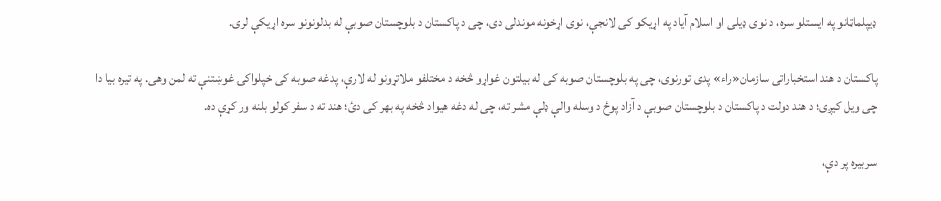ډیپلماټانو په ایستلو سره، د نوی ډیلی او اسلام آیاد په اړیکو کی لانجې، نوی اړخونه موندلی دی، چی د پاکستان د بلوچستان صوبې له بدلونونو سره اړیکې لری.

پاکستان د هند استخباراتی سازمان«راء» پدی تورنوی، چی په بلوچستان صوبه کی له بیلتون غواړو څخه د مختلفو ملاتړونو له لارې، پدغه صوبه کی خپلواکۍ غوښتنې ته لمن وهی. په تیره بیا دا چی ویل کیږی؛ د هند دولت د پاکستان د بلوچستان صوبې د آزاد پوځ د وسله والې ډلې مشر ته، چی له دغه هیواد څخه په بهر کی دئ؛ هند ته د سفر کولو بلنه ور کړې ده.

سربیره پر دې،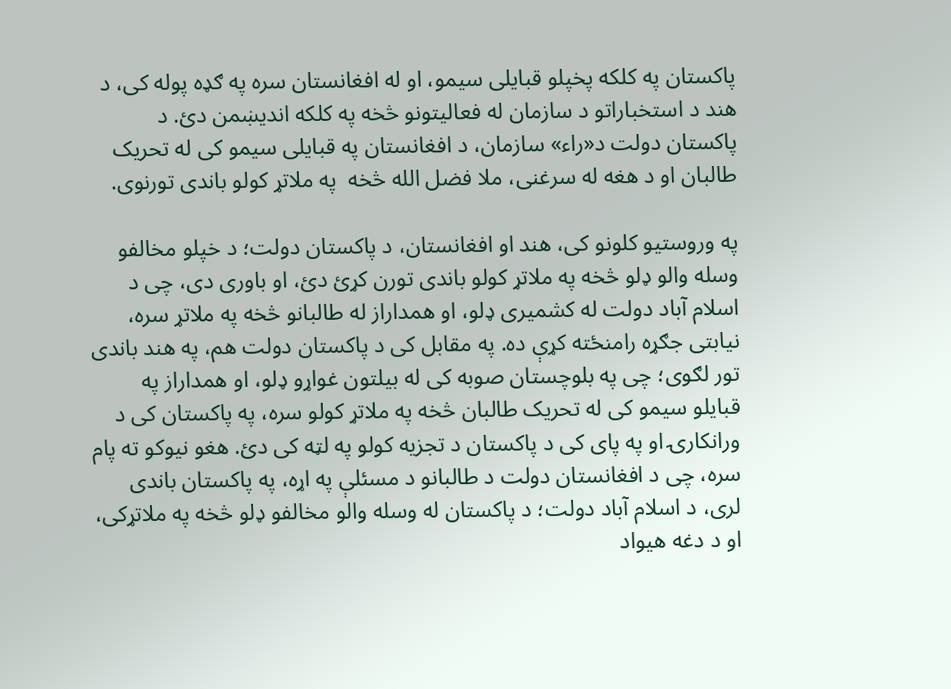پاکستان په کلکه پخپلو قبایلی سیمو، او له افغانستان سره په ګډه پوله کی، د هند د استخباراتو د سازمان له فعالیتونو څخه په کلکه اندیښمن دئ. د پاکستان دولت د«راء» سازمان، د افغانستان په قبایلی سیمو کی له تحریک طالبان او د هغه له سرغنی، ملا فضل الله څخه  په ملاتړ کولو باندی تورنوی.

په وروستیو کلونو کی، هند او افغانستان، د پاکستان دولت؛ د خپلو مخالفو وسله والو ډلو څخه په ملاتړ کولو باندی تورن کړئ دئ، او باوری دی، چی د اسلام آباد دولت له کشمیری ډلو، او همداراز له طالبانو څخه په ملاتړ سره، نیابتی جګړه رامنځته کړې ده. په مقابل کی د پاکستان دولت هم، په هند باندی تور لګوی؛ چی په بلوچستان صوبه کی له بیلتون غواړو ډلو، او همداراز په قبایلو سیمو کی له تحریک طالبان څخه په ملاتړ کولو سره، په پاکستان کی د ورانکارۍ او په پای کی د پاکستان د تجزیه کولو په لټه کی دئ. هغو نیوکو ته پام سره، چی د افغانستان دولت د طالبانو د مسئلې په اړه، په پاکستان باندی لری، د اسلام آباد دولت؛ د پاکستان له وسله والو مخالفو ډلو څخه په ملاتړکی، او د دغه هیواد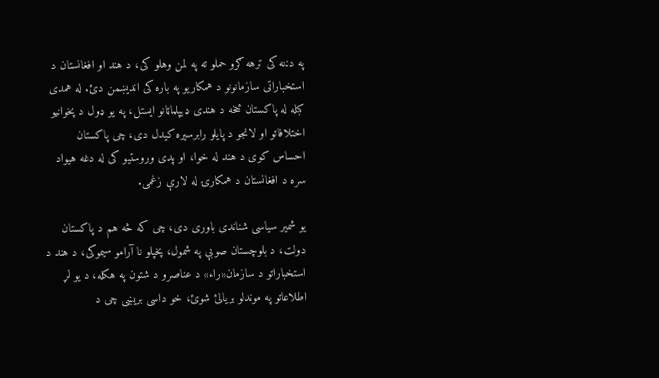په دننه کی ترهه ګرو حملو ته په لمن وهلو کی، د هند او افغانستان د استخباراتی سازمانونو د همکاریو په باره کی اندیښمن دئ. له همدی کبله له پاکستان څخه د هندی ډیپلماټانو ایستل، په یو ډول د پخوانیو اختلافاتو او لانجو د پایلو رابرسیره کیدل دی، چی پاکستان احساس کوی د هند له خوا، او پدی وروستیو کی له دغه هیواد سره د افغانستان د همکارۍ له لارې زغمی.

یو شمیر سیاسی شناندی باوری دی، چی که څه هم د پاکستان دولت، د بلوچستان صوبې په شمول، پخپلو نا آرامو سیموکی، د هند د استخباراتو د سازمان«راء» د عناصرو د شتون په هکله، د یو لړ اطلاعاتو په موندلو بریالئ شوئ، خو داسی بریښی چی د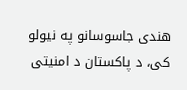هندی جاسوسانو په نیولو کی، د پاکستان د امنیتی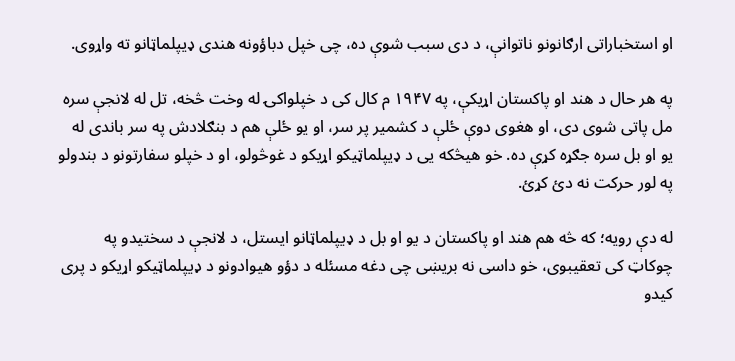او استخباراتی ارګانونو ناتوانې، د دی سبب شوې ده، چی خپل دباؤونه هندی ډیپلماټانو ته واړوی.

په هر حال د هند او پاکستان اړیکې، په ۱۹۴۷ م کال کی د خپلواکۍ له وخت څخه، تل له لانجې سره مل پاتی شوی دی، او هغوی دوې ځلې د کشمیر پر سر، او یو ځلې هم د بنګلادش په سر باندی له یو او بل سره جګړه کړې ده. خو هیڅکه یی د ډیپلماټیکو اړیکو د غوڅولو، او د خپلو سفارتونو د بندولو په لور حرکت نه دئ کړئ.

له دې رویه؛ که څه هم هند او پاکستان د یو او بل د ډیپلماټانو ایستل، د لانجې د سختیدو په چوکاټ کی تعقیبوی، خو داسی نه بریښی چی دغه مسئله د دؤو هیوادونو د ډیپلماټیکو اړیکو د پری کیدو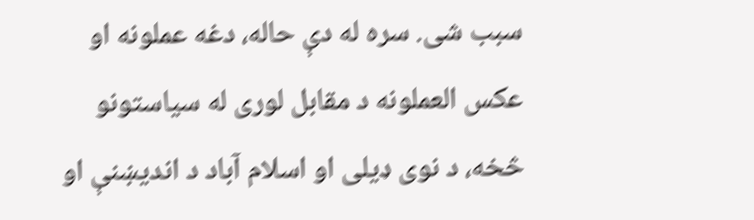سبب شی. سره له دې حاله، دغه عملونه او عکس العملونه د مقابل لوری له سیاستونو څخه، د نوی ډیلی او اسلام آباد د اندیښنې او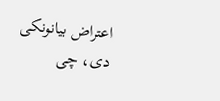اعتراض بیانونکی دی، چی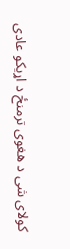کولای شی د هغوی ترمنځ د اړیکو عادی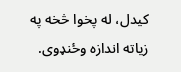کیدل، له پخوا څخه په زیاته اندازه وځنډوی.